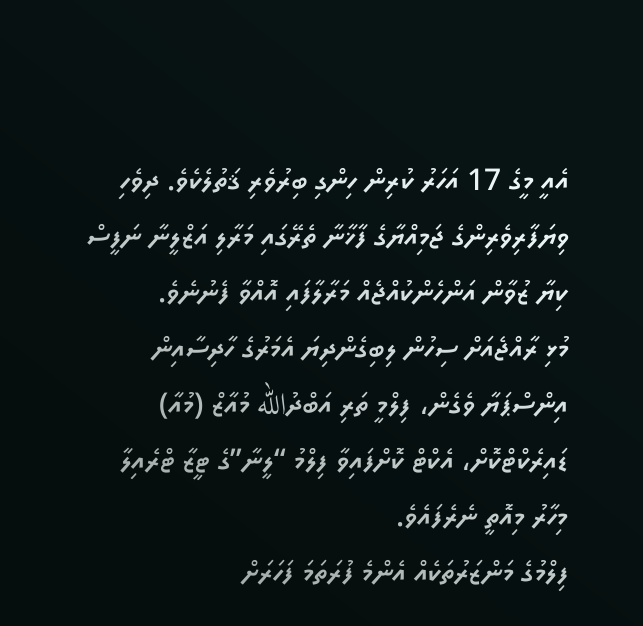އެއީ މީގެ 17 އަހަރު ކުރިން ހިންގި ބިރުވެރި ޤަތުލެކެވެ. ދިވެހި ވިޔަފާރިވެރިންގެ ޖަމިއްޔާގެ ފާޚާނާ ތެރޭގައި މަރާލި އަޒްލީނާ ނަފީސް ކިޔާ ޒުވާން އަންހެންކުއްޖެއް މަރާލާފައި އޮއްވާ ފެނުނެވެ.
މުޅި ރާއްޖެއަށް ސިހުން ލިބިގެންދިޔަ އެމަރުގެ ހާދިސާއިން އިންސްޕަޔާ ވެގެން، ފިލްމީ ތަރި އަބްދުالله މުއާޒް (މުއާ) ޑައިރެކްޓްކޮށް، އެކްޓް ކޮށްފައިވާ ފިލްމު “ލީނާ”ގެ ޓީޒާ ޓްރެއިލާ މިހާރު މިއޮތީ ނެރެފައެވެ.
ފިލްމުގެ މަންޒަރުތަކެއް އެންމެ ފުރަތަމަ ފަހަރަށް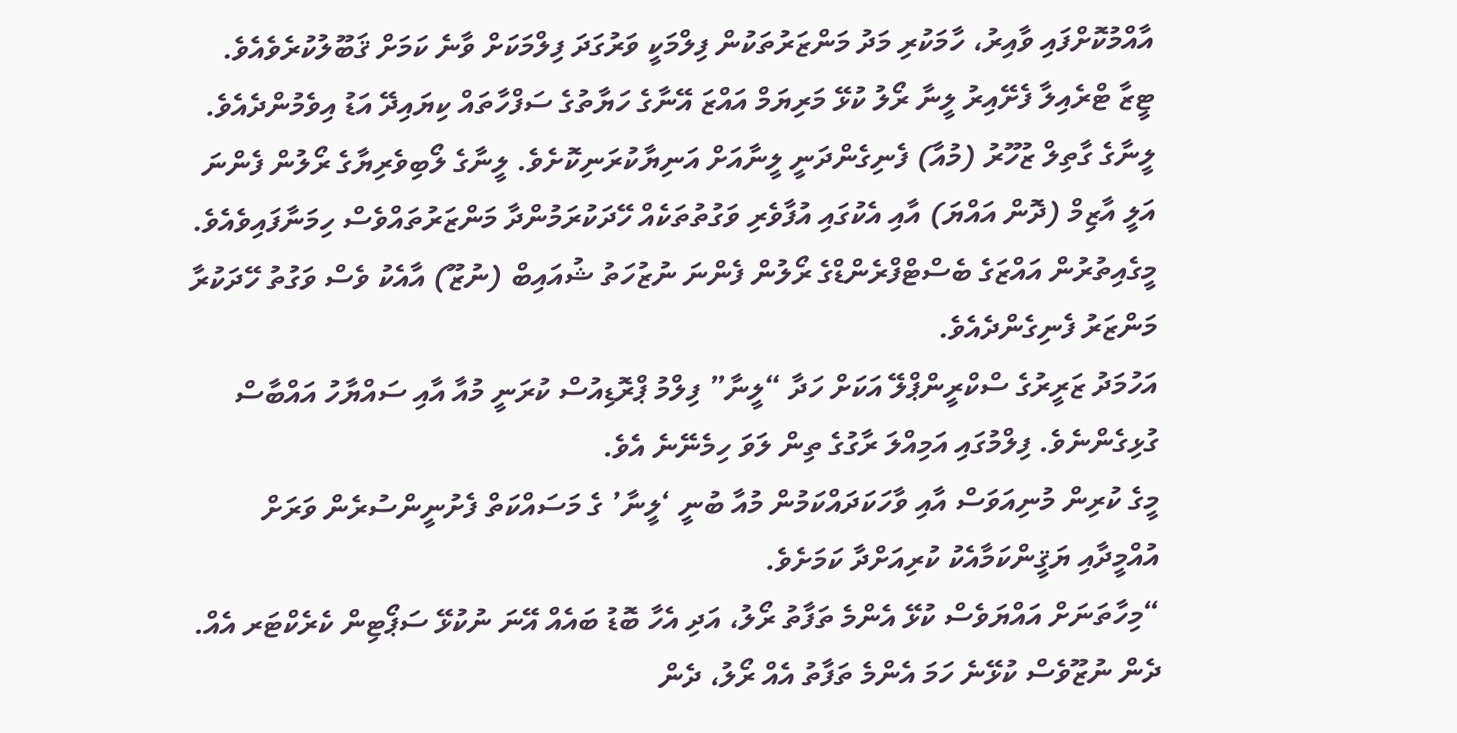އާއްމުކޮށްފައި ވާއިރު، ހާމަކުރި މަދު މަންޒަރުތަކުން ފިލްމަކީ ވަރުގަދަ ފިލްމަކަށް ވާނެ ކަމަށް ޤަބޫލުކުރެވެއެވެ.
ޓީޒާ ޓްރެއިލާ ފެށޭއިރު ލީނާ ރޯލު ކުޅޭ މަރިޔަމް އައްޒަ އޭނާގެ ހަޔާތުގެ ސަފްހާތައް ކިޔައިދޭ އަޑު އިވެމުންދެއެވެ. ލީނާގެ ގާތިލް ޒުހޫރު (މުއާ) ފެނިގެންދަނީ ލީނާއަށް އަނިޔާކުރަނިކޮށެވެ. ލީނާގެ ލޯބިވެރިޔާގެ ރޯލުން ފެންނަ އަލީ އާޒިމް (ދޮން އައްޔަ) އާއި އެކުގައި އުފާވެރި ވަގުތުތަކެއް ހޭދަކުރަމުންދާ މަންޒަރުތައްވެސް ހިމަނާފައިވެއެވެ. މީގެއިތުރުން އައްޒަގެ ބެސްޓްފްރެންޑްގެ ރޯލުން ފެންނަ ނުޒުހަތު ޝުއައިބް (ނުޒޫ) އާއެކު ވެސް ވަގުތު ހޭދަކުރާ މަންޒަރު ފެނިގެންދެއެވެ.
އަހުމަދު ޒަރީރުގެ ސްކްރީންޕްލޭ އަކަށް ހަދާ “ލީނާ” ފިލްމު ޕްރޮޑިއުސް ކުރަނީ މުއާ އާއި ސައްޔާހު އައްބާސް ގުޅިގެންނެވެ. ފިލްމުގައި އަމިއްލަ ރާގުގެ ތިން ލަވަ ހިމެނޭނެ އެވެ.
މީގެ ކުރިން މުނިއަވަސް އާއި ވާހަކަދައްކަމުން މުއާ ބުނީ ‘ލީނާ’ ގެ މަސައްކަތް ފެށުނީންސުރެން ވަރަށް އުއްމީދާއި ޔަޤީންކަމާއެކު ކުރިއަށްދާ ކަމަށެވެ.
“މިހާތަނަށް އައްޔަވެސް ކުޅޭ އެންމެ ތަފާތު ރޯލު، އަދި އެހާ ބޮޑު ބައެއް އޭނަ ނުކުޅޭ ސަޕޯޓިން ކެރެކްޓަރ އެއް. ދެން ނުޒޫވެސް ކުޅޭނެ ހަމަ އެންމެ ތަފާތު އެއް ރޯލު، ދެން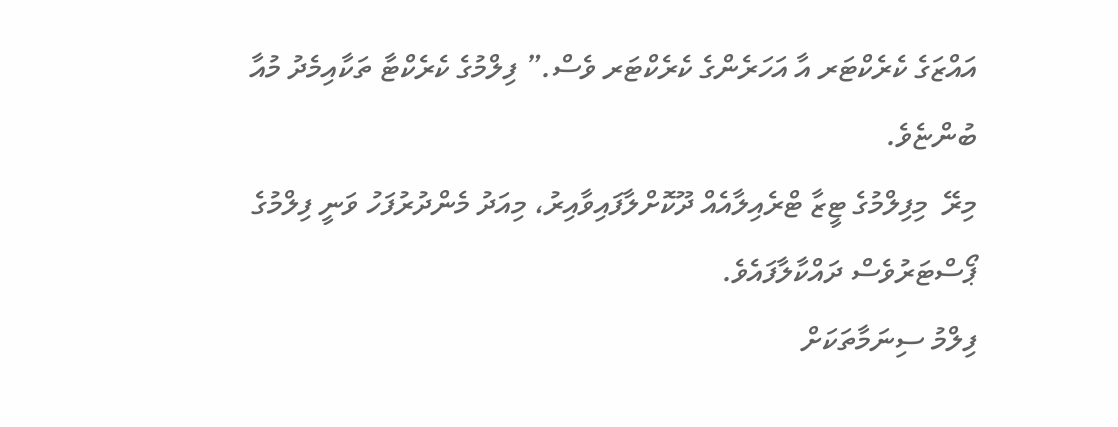އައްޒަގެ ކެރެކްޓަރ އާ އަހަރެންގެ ކެރެކްޓަރ ވެސް.” ފިލްމުގެ ކެރެކްޓާ ތަކާއިމެދު މުއާ ބުންޏެވެ.
މިރޭ  މިފިލްމުގެ ޓީޒާ ޓްރެއިލާއެއް ދޫކޮށްލާފައިވާއިރު، މިއަދު މެންދުރުފަހު ވަނީ ފިލްމުގެ ޕޯސްޓަރުވެސް ދައްކާލާފައެވެ.
ފިލްމު ސިނަމާތަކަށް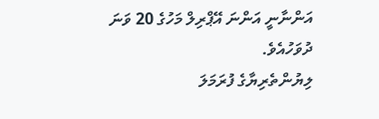އަންނާނީ އަންނަ އޭޕްރިލް މަހުގެ 20 ވަނަ ދުވަހުއެވެ.
ލިޔުންތެރިޔާގެ ފުރަމަލަ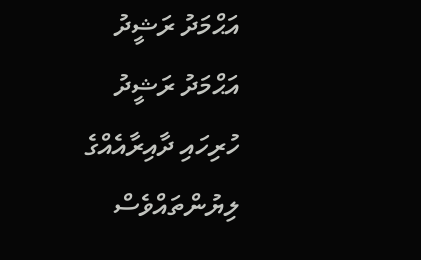އަޙްމަދު ރަޝީދު
އަޙްމަދު ރަޝީދު
ހުރިހައި ދާއިރާއެއްގެ ލިޔުންތައްވެސް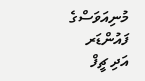މުނިއަވަސްގެ ފައުންޑަރ އަދި ޗީފް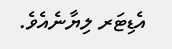އެޑިޓަރ ލިޔާނެއެވެ.